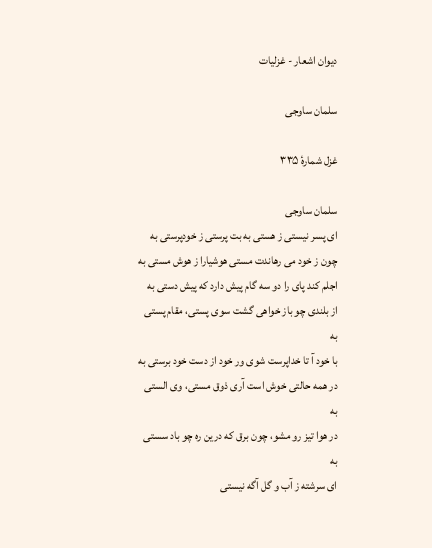دیوان اشعار - غزلیات

سلمان ساوجی

غزل شمارهٔ ۳۳۵

سلمان ساوجی
ای پسر نیستی ز هستی به بت پرستی ز خودپرستی به
چون ز خود می رهاندت مستی هوشیارا ز هوش مستی به
اجلم کند پای را دو سه گام پیش دارد که پیش دستی به
از بلندی چو باز خواهی گشت سوی پستی، مقام پستی به
با خود آ تا خداپرست شوی ور خود از دست خود برستی به
در همه حالتی خوش است آری ذوق مستی، وی الستی به
در هوا تیز رو مشو، چون برق که درین ره چو باد سستی به
ای سرشته ز آب و گل آگه نیستی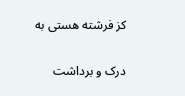کز فرشته هستی به

درک و برداشت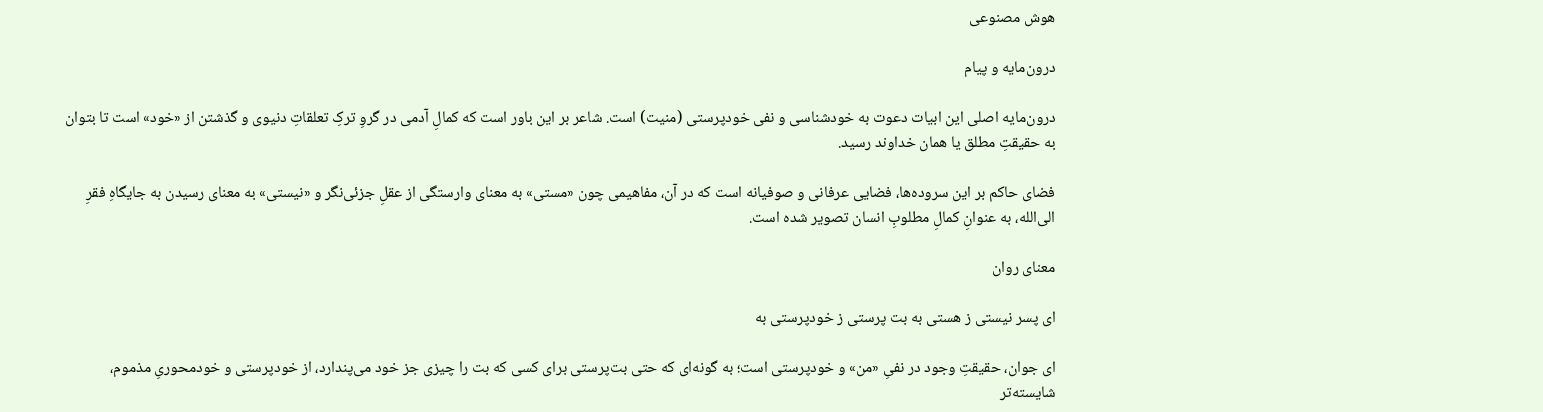هوش مصنوعی

درون‌مایه و پیام

درون‌مایه اصلی این ابیات دعوت به خودشناسی و نفی خودپرستی (منیت) است. شاعر بر این باور است که کمالِ آدمی در گروِ ترکِ تعلقاتِ دنیوی و گذشتن از «خود» است تا بتوان به حقیقتِ مطلق یا همان خداوند رسید.

فضای حاکم بر این سروده‌ها، فضایی عرفانی و صوفیانه است که در آن، مفاهیمی چون «مستی» به معنای وارستگی از عقلِ جزئی‌نگر و «نیستی» به معنای رسیدن به جایگاهِ فقرِ الی‌الله، به عنوانِ کمالِ مطلوبِ انسان تصویر شده است.

معنای روان

ای پسر نیستی ز هستی به بت پرستی ز خودپرستی به

ای جوان، حقیقتِ وجود در نفیِ «من» و خودپرستی است؛ به گونه‌ای که حتی بت‌پرستی برای کسی که بت را چیزی جز خود می‌پندارد، از خودپرستی و خودمحوریِ مذموم، شایسته‌تر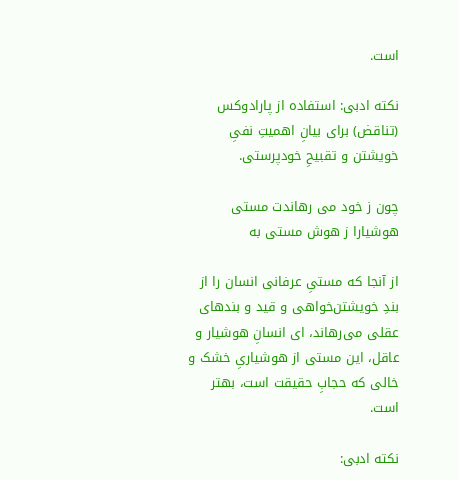است.

نکته ادبی: استفاده از پارادوکس (تناقض) برای بیانِ اهمیتِ نفیِ خویشتن و تقبیحِ خودپرستی.

چون ز خود می رهاندت مستی هوشیارا ز هوش مستی به

از آنجا که مستیِ عرفانی انسان را از بندِ خویشتن‌خواهی و قید و بندهای عقلی می‌رهاند، ای انسانِ هوشیار و عاقل، این مستی از هوشیاریِ خشک و خالی که حجابِ حقیقت است، بهتر است.

نکته ادبی: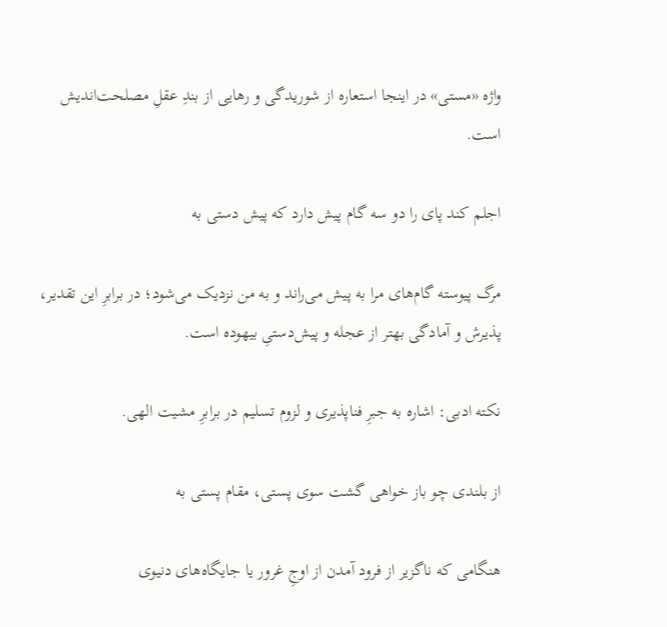واژه «مستی» در اینجا استعاره از شوریدگی و رهایی از بندِ عقلِ مصلحت‌اندیش است.

اجلم کند پای را دو سه گام پیش دارد که پیش دستی به

مرگ پیوسته گام‌های مرا به پیش می‌راند و به من نزدیک می‌شود؛ در برابرِ این تقدیر، پذیرش و آمادگی بهتر از عجله و پیش‌دستیِ بیهوده است.

نکته ادبی: اشاره به جبرِ فناپذیری و لزوم تسلیم در برابرِ مشیت الهی.

از بلندی چو باز خواهی گشت سوی پستی، مقام پستی به

هنگامی که ناگزیر از فرود آمدن از اوجِ غرور یا جایگاه‌های دنیوی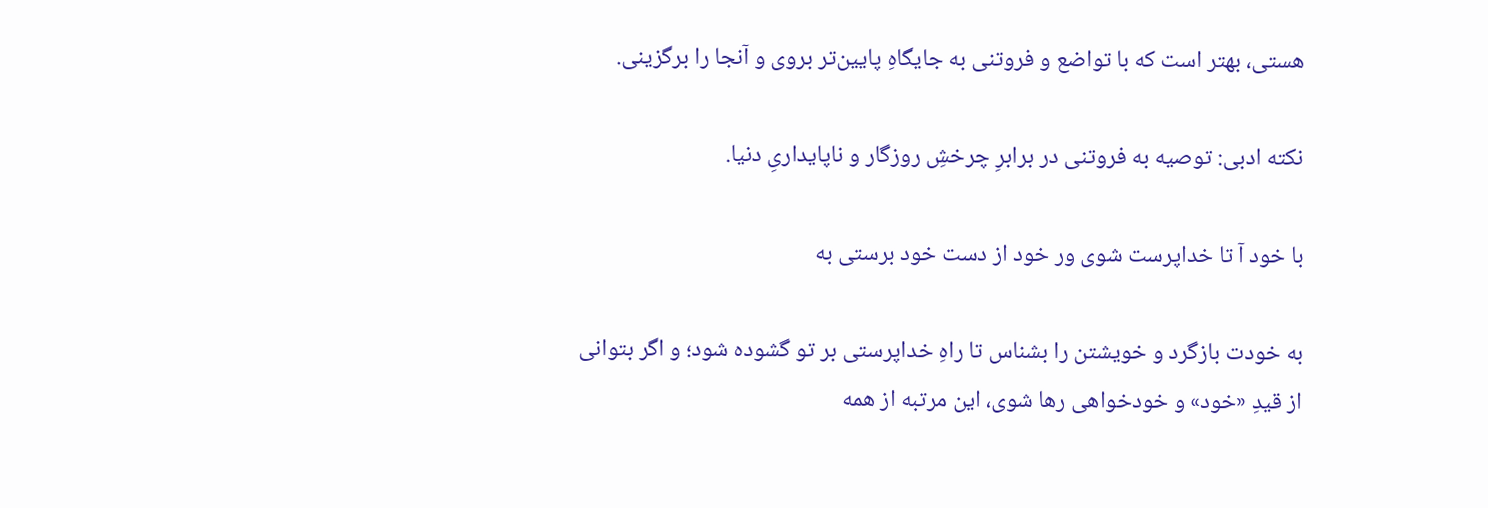هستی، بهتر است که با تواضع و فروتنی به جایگاهِ پایین‌تر بروی و آنجا را برگزینی.

نکته ادبی: توصیه به فروتنی در برابرِ چرخشِ روزگار و ناپایداریِ دنیا.

با خود آ تا خداپرست شوی ور خود از دست خود برستی به

به خودت بازگرد و خویشتن را بشناس تا راهِ خداپرستی بر تو گشوده شود؛ و اگر بتوانی از قیدِ «خود» و خودخواهی رها شوی، این مرتبه از همه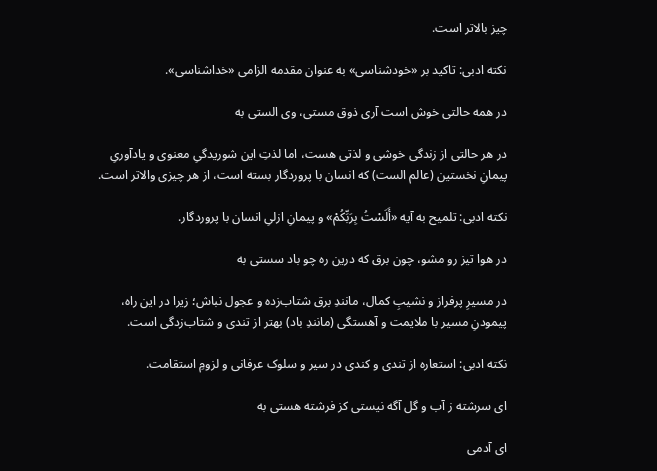چیز بالاتر است.

نکته ادبی: تاکید بر «خودشناسی» به عنوان مقدمه الزامی «خداشناسی».

در همه حالتی خوش است آری ذوق مستی، وی الستی به

در هر حالتی از زندگی خوشی و لذتی هست، اما لذتِ این شوریدگیِ معنوی و یادآوریِ پیمانِ نخستین (عالم الست) که انسان با پروردگار بسته است، از هر چیزی والاتر است.

نکته ادبی: تلمیح به آیه «أَلَسْتُ بِرَبِّكُمْ» و پیمانِ ازلیِ انسان با پروردگار.

در هوا تیز رو مشو، چون برق که درین ره چو باد سستی به

در مسیرِ پرفراز و نشیبِ کمال، مانندِ برق شتاب‌زده و عجول نباش؛ زیرا در این راه، پیمودنِ مسیر با ملایمت و آهستگی (مانندِ باد) بهتر از تندی و شتاب‌زدگی است.

نکته ادبی: استعاره از تندی و کندی در سیر و سلوک عرفانی و لزومِ استقامت.

ای سرشته ز آب و گل آگه نیستی کز فرشته هستی به

ای آدمی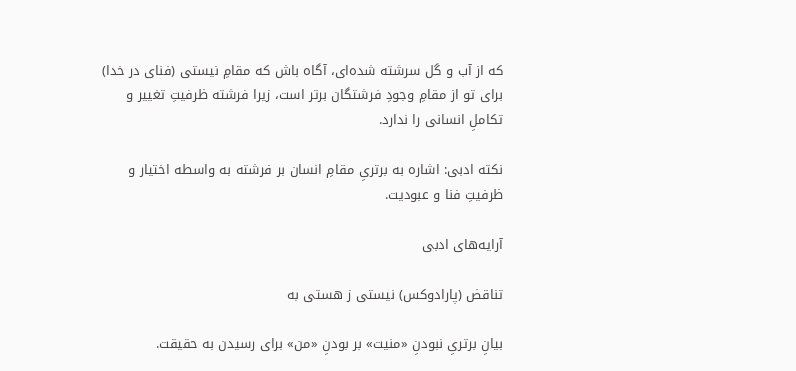که از آب و گل سرشته شده‌ای، آگاه باش که مقامِ نیستی (فنای در خدا) برای تو از مقامِ وجودِ فرشتگان برتر است، زیرا فرشته ظرفیتِ تغییر و تکاملِ انسانی را ندارد.

نکته ادبی: اشاره به برتریِ مقامِ انسان بر فرشته به واسطه اختیار و ظرفیتِ فنا و عبودیت.

آرایه‌های ادبی

تناقض (پارادوکس) نیستی ز هستی به

بیانِ برتریِ نبودنِ «منیت» بر بودنِ «من» برای رسیدن به حقیقت.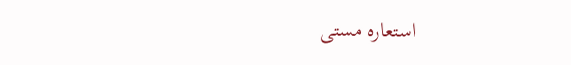استعاره مستی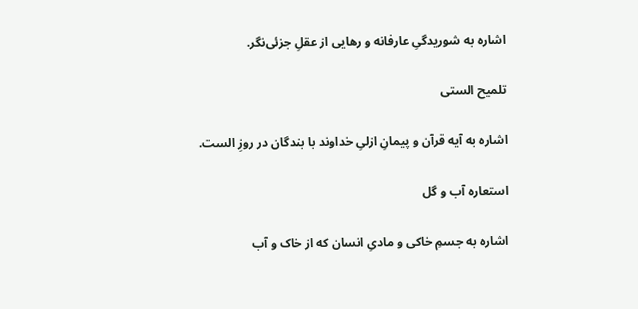اشاره به شوریدگیِ عارفانه و رهایی از عقلِ جزئی‌نگر.

تلمیح الستی

اشاره به آیه قرآن و پیمانِ ازلیِ خداوند با بندگان در روزِ الست.

استعاره آب و گل

اشاره به جسمِ خاکی و مادیِ انسان که از خاک و آب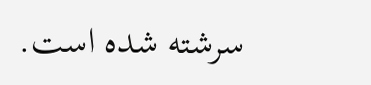سرشته شده است.